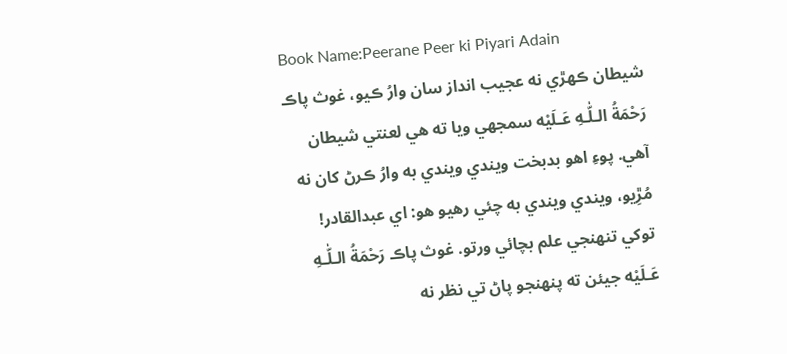Book Name:Peerane Peer ki Piyari Adain
شيطان ڪھڙي نه عجيب انداز سان وارُ ڪيو، غوث پاڪ رَحْمَةُ الـلّٰـهِ عَـلَيْه سمجهي ويا ته هي لعنتي شيطان آھي. پوءِ اھو بدبخت ويندي ويندي به وارُ ڪرڻ کان نه مُڙِيو، ويندي ويندي به چئي رهيو هو: اي عبدالقادر! توکي تنھنجي علم بچائي ورتو. غوث پاڪ رَحْمَةُ الـلّٰـهِ عَـلَيْه جيئن ته پنهنجو پاڻ تي نظر نه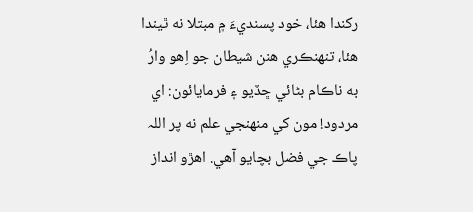رکندا ھئا، خود پسنديءَ ۾ مبتلا نه ٿيندا ھئا، تنھنڪري هنن شيطان جو اِهو وارُ به ناڪام بڻائي ڇڏيو ۽ فرمايائون: اي مردود! مون کي منھنجي علم نه پر اللہ پاڪ جي فضل بچايو آھي. اهڙو انداز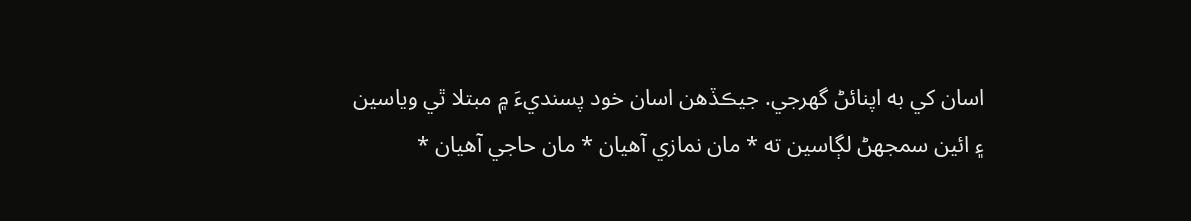اسان کي به اپنائڻ گھرجي. جيڪڏهن اسان خود پسنديءَ ۾ مبتلا ٿي وياسين ۽ ائين سمجهڻ لڳاسين ته * مان نمازي آهيان * مان حاجي آهيان *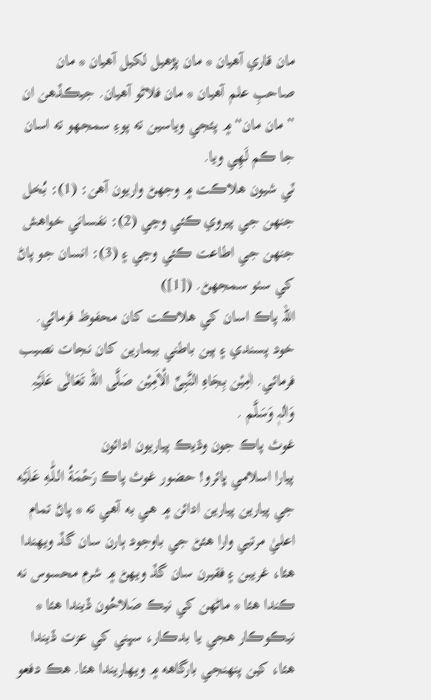مان قاري آهيان * مان پڙھيل لکيل آهيان * مان صاحبِ علم آهيان * مان فلاڻو آهيان. جيڪڏهن ان ”مان مان“ ۾ پئجي وياسين ته پوءِ سمجھو ته اسان جا ڪم لَهِي ويا.
ٽي شيون هلاڪت ۾ وجھڻ واريون آهن: (1): بُخل جنھن جي پيروي ڪئي وڃي (2): نفساني خواھش جنھن جي اطاعت ڪئي وڃي ۽ (3): انسان جو پاڻ کي سٺو سمجھڻ. ([1])
اللہ پاڪ اسان کي هلاڪت کان محفوظ فرمائي. خود پسندي ۽ ٻين باطني بيمارين کان نجات نصيب فرمائي. اٰمِیْن بِجَاہِ النَّبِیِّ الْاَمِیْن صَلَّی اللہ تَعَالٰی عَلَیْہِ وَاٰلہٖ وَسَلَّم .
غوث پاڪ جون وڌيڪ پياريون ادائون
پيارا اسلامي ڀائرو! حضور غوث پاڪ رَحْمَةُ الـلّٰـهِ عَـلَيْه جي پيارين پيارين ادائن ۾ هي به آهي ته * پاڻ تمام اعليٰ مرتبي وارا هئڻ جي باوجود ٻارن سان گڏ ويھندا ھئا، غريبن ۽ فقيرن سان گڏ ويھڻ ۾ شرم محسوس نه ڪندا ھئا * ماڻهن کي نيڪ صَلاحُون ڏيندا ھئا * نيڪوڪار هجي يا بدڪار، سڀني کي عزت ڏيندا ھئا، کين پنهنجي بارگاهه ۾ ويھاريندا ھئا. هڪ دفعو